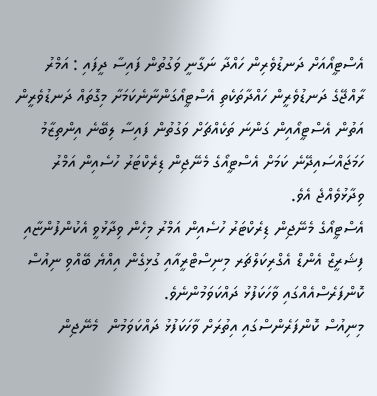އެސްޓީއޯއަށް ދަނޑުވެރިން ހައްދާ ނަގާނީ ވަގުތުން ފައިސާ ދީފައި : އަމްރު
ރާއްޖޭގެ ދަނޑުވެރީން ހައްދާތަކެތި އެސްޓީއޯގަންނާނެކަމަށާ މިގޮތައް ދަނޑުވެރީން އަތުން އެސްޓީއޯއިން ގަންނަ ތަކެއްޗަށް ވަގުތުން ފައިސާ ލިބޭނެ އިންތިޒާމު ހަމަޖައްސައިދޭނެ ކަމަށް އެސްޓީއޯގެ މެނޭޖިން ޑިރެކްޓަރު ހުސެއިން އަމްރު ވިދާޅުވެއްޖެ އެވެ.
އެސްޓީއޯގެ މެނޭޖިން ޑިރެކްޓަރު ހުސެއިން އަމްރު މިހެން ވިދާޅުވީ އެކުންފުންޏާއި ފިޝަރީޒް އެންޑް އެގްރިކަލްޗަރ މިނިސްޓްރީއާއި ގުޅިގެން އިއްޔެ ބޭއްވި ނިއުސް ކޮންފަރެސްއެއްގައި ވާހަކަފުޅު ދައްކަވަމުންނެވެ.
މިނިއުސް ކޮންފަރެންސްގައި އިތުރަށް ވާހަކަފުޅު ދައްކަވަމުން  މެނޭޖިން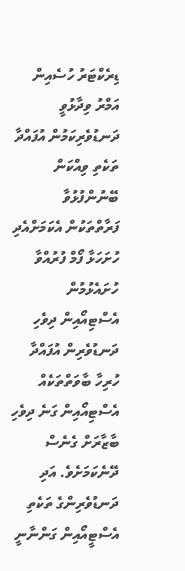ޑިރެކްޓަރު ހުސެއިން އަމްރު ވިދާޅުވީ ދަނޑުވެރިކަމުން އުފައްދާ ތަކެތި ވިއްކަން ބޭނުންފުޅުވާ ފަރާތްތަކުން އެކަމަށްއެދި ހުށަހަޅާ ފޯމް ފުރުއްވާ ހުށައެޅުމުން އެސްޓިއޯއިން ދިވެހި ދަނޑުވެރިން އުފައްދާ ހުރިހާ ބާވަތްތަކެއް އެސްޓިއޯއިން ގަނެ ދިވެހި ބާޒާރަށް ގެނެސް ދޭނެކަމަށެވެ. އަދި ދަނޑުވެރިންގެ ތަކެތި އެސްޓީއޯއިން ގަންނާނީ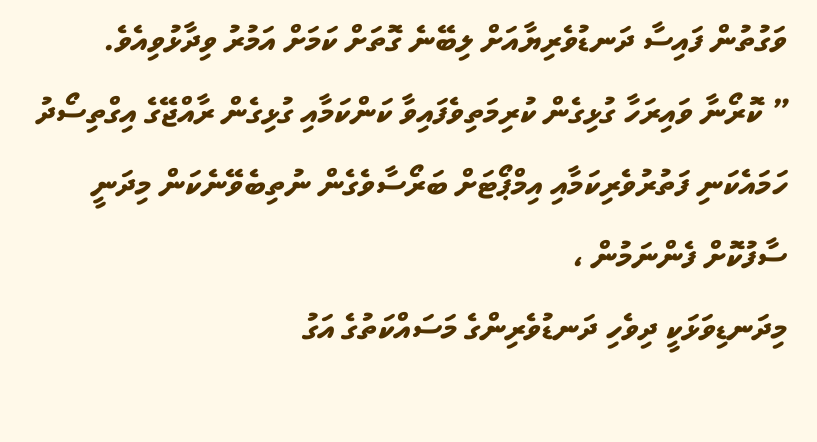ވަގުތުން ފައިސާ ދަނޑުވެރިޔާއަށް ލިބޭނެ ގޮތަށް ކަމަށް އަމުރު ވިދާޅުވިއެވެ.
” ކޮރޯނާ ވައިރަހާ ގުޅިގެން ކުރިމަތިވެފައިވާ ކަންކަމާއި ގުޅިގެން ރާއްޖޭގެ އިގްތިސޯދު ހަމައެކަނި ފަތުރުވެރިކަމާއި އިމްޕޯޓަށް ބަރޯސާވެގެން ނުތިބެވޭނެކަން މިދަނީ ސާފުކޮށް ފެންނަމުން ،
މިދަނޑިވަޅަކީ ދިވެހި ދަނޑުވެރިންގެ މަސައްކަތުގެ އަގު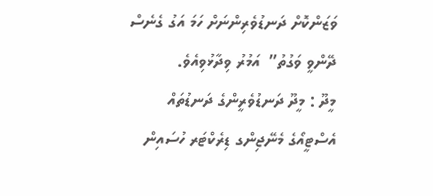ވަޒަންކޮށް ދަނޑުވެރިންނަށް ހަމަ އަގު ގެނެސް ދޭންވީ ވަގުތު”  އަމުރު ވިދާޅުވިއެވެ.
މީދޫ : މީދޫ ދަނޑުވެރީންގެ ދަނޑުތައް
އެސްޓީއޯގެ މެނޭޖިންގ ޑިރެކްޓަރ ހުސައިން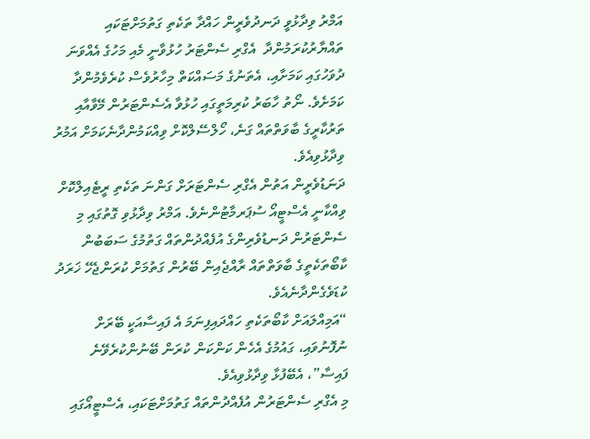އަމްރު ވިދާޅުވީ ދަނދުވެރީން ހައްދާ ތަކެތި ގަތުމަށްޓަކައި ތައްޔާރުކުރަމުންދާ  އެގްރި ސެންޓަރު ހުޅުވާނީ މެއި މަހުގެ އެއްވަނަ ދުވަހުގައި ކަމަށާއި، އެތަނުގެ މަސައްކަތް މިހާރުވެސް ކުރެވެމުންދާ ކަމަށެވެ. ނޯތު ހާބަރު ކުރިމަތީގައި ހުޅުވާ އެސެންޓަރުން މޭވާއާއި ތަރުކާރީގެ ބާވަތްތައް ގަނެ، ހޯލްސޭލްކޮށް ވިއްކަމުންދާނެކަމަށް އަމުރު ވިދާޅުވިއެވެ.
ދަނަޑުވެރީން އަތުން އެގްރި ސެންޓަރަށް ގަންނަ ތަކެތި ރީޓެއިލްކޮށް ވިއްކާނީ އެސްޓީއޯ ސުޕަރމާޓުންނެވެ. އަމްރު ވިދާޅުވި ގޮތުގައި މި ސެންޓަރުން ދަނޑުވެރިންގެ އުފެއްދުންތައް ގަތުމުގެ ސަބަބުން ކާބޯތަކެތީގެ ބާވަތްތައް ރާއްޖެއިން ބޭރުން ގަތުމަށް ކުރަންޖެހޭ ޚަރަދު ކުޑަވެގެންދާނެއެވެ.
“އަމިއްލައަށް ކާބޯތަކެތި ހައްދައިފިނަމަ އެ ފައިސާއަކީ ބޭރަށް ނުފޮނުވައި، ގައުމުގެ އެހެން ކަންކަން ކުރަން ބޭނުންކުރެވޭނެ ފައިސާ”، އެބޭފުޅާ ވިދާޅުވިއެވެ.
މި އެގްރި ސެންޓަރުން އުފެއްދުންތައް ގަތުމަށްޓަކައި، އެސްޓީއޯގައި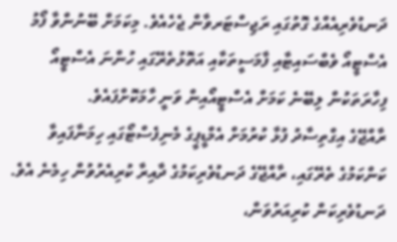ދަނޑުވެރިއެއްގެ ގޮތުގައި ރަޖިސްޓަރވާން ޖެހެއެވެ. މިކަމަށް ބޭނުންވާ ފޯމު އެސްޓީއޯ ވެބްސައިޓާއި ފާމަސީތަކާއި އަތޮޅުތެރޭގައި ހުންނަ އެސްޓީއޯ ފިހާރަތަކުން ލިބޭނެ ކަމަށް އެސްޓީއޯއިން ވަނީ ހާމަކޮށްފައެވެ.
ރާއްޖޭގެ އިގްތިސާދު ފުޅާ ކުރުމަށް އެމްޑީޕީގެ މެނިފެސްޓޯގައި ހިމަނާފައިވާ ކަންކަމުގެ ތެރޭގައި، ރާއްޖޭގެ ދަނޑުވެރިކަމުގެ ދާއިރާ ކުރިއެރުވުން ހިމެނެ އެވެ. ދަނޑުވެރިކަން ކުރިއަރުވަން،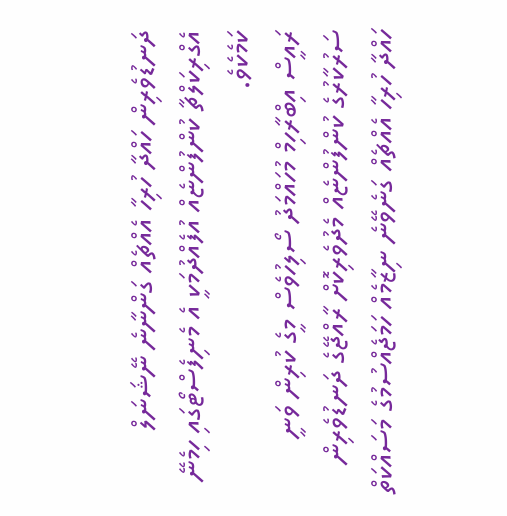ދަނޑުވެރިން ހައްދާ ހުރިހާ އެއްޗެއް ގަންނާނެ ނޭޝަނަލް އެގްރިކަލްޗާ ކުންފުންޏެއް އުފެއްދުމަކީ އެ މެނިފެސްޓޯގައި ހިމެނޭ ކަމެކެވެ.
ރައީސް އިބްރާހިމް މުހައްމަދު ސޯލިހުވެސް މީގެ ކުރިން ވަނީ ސަރުކާރުގެ ކުންފުންޏެއް މެދުވެރިކޮށް ރާއްޖޭގެ ދަނޑުވެރިން ހައްދާ ހުރިހާ އެއްޗެއް ގަނެވޭނެ ނިޒާމެއް ހަމަޖެއްސުމުގެ މަސައްކަތް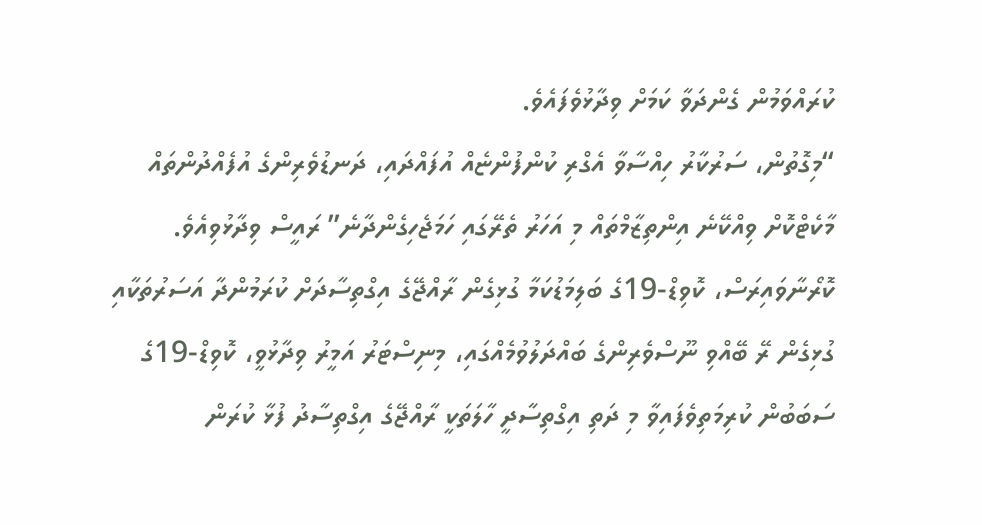ކުރައްވަމުން ގެންދަވާ ކަމަށް ވިދާޅުވެފައެވެ.
“މިގޮތުން، ސަރުކާރު ހިއްސާވާ އެގްރި ކުންފުންޏެއް އުފައްދައި، ދަނޑުވެރިންގެ އުފެއްދުންތައް މާކެޓްކޮށް ވިއްކޭނެ އިންތިޒާމްތައް މި އަހަރު ތެރޭގައި ހަމަޖެހިގެންދާނެ” ރައީސް ވިދާޅުވިއެވެ.
ކޮރޯނާވައިރަސް، ކޮވިޑް-19ގެ ބަލިމަޑުކަމާ ގުޅިގެން ރާއްޖޭގެ އިގްތިސާދަށް ކުރަމުންދާ އަސަރުތަކާއި ގުޅިގެން ރޭ ބޭއްވި ނޫސްވެރިންގެ ބައްދަލުވުމެއްގައި، މިނިސްޓަރު އަމީރު ވިދާޅުވީ، ކޮވިޑް-19ގެ ސަބަބުން ކުރިމަތިވެފައިވާ މި ދަތި އިގްތިސާދީ ހާލަތަކީ ރާއްޖޭގެ އިގްތިސާދު ފުޅާ ކުރަން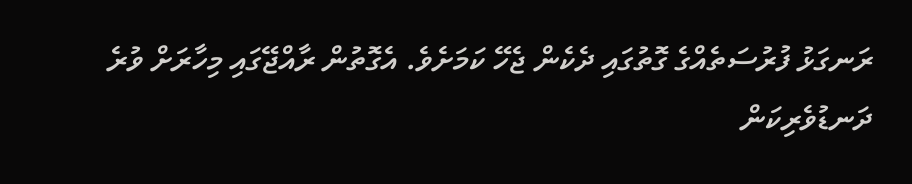ރަނގަޅު ފުރުސަތެއްގެ ގޮތުގައި ދެކެން ޖެހޭ ކަމަށެވެ. އެގޮތުން ރާއްޖޭގައި މިހާރަށް ވުރެ ދަނޑުވެރިކަން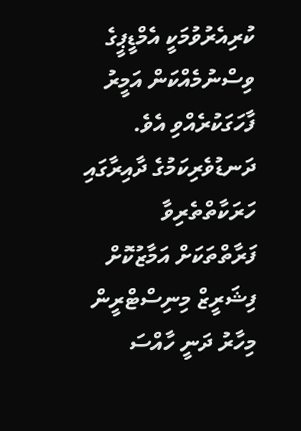ކުރިއެރުވުމަކީ އެމްޑީޕީގެ ވިސްނުމެއްކަން އަމީރު ފާހަގަކުރެއްވި އެވެ.
ދަނޑުވެރިކަމުގެ ދާއިރާގައި ހަރަކާތްތެރިވާ ފަރާތްތަކަށް އަމާޒުކޮށް ފިޝަރީޒް މިނިސްޓްރީން މިހާރު ދަނީ ހާއްސަ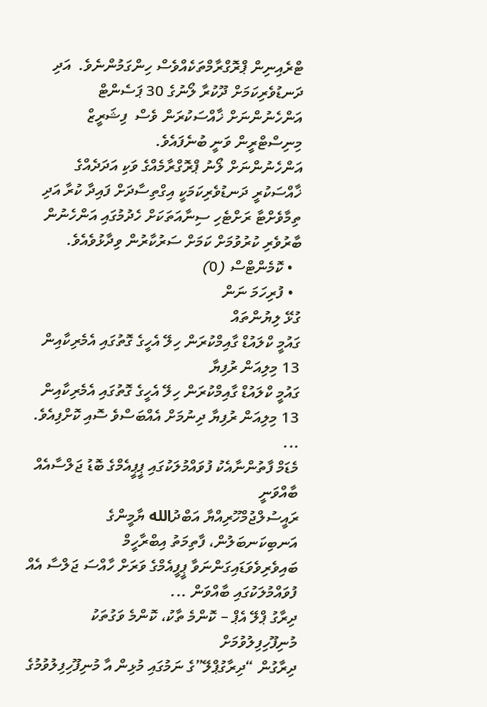ޓްރެއިނިން ޕްރޮގްރާމްތަކެއްވެސް ހިންގަމުންނެވެ.  އަދި ދަނޑުވެރިކަމަށް ދޫކުރާ ލޯނުގެ 30 ޕަސެންޓް އަންހެނުންނަށް ޚާއްސަކުރަން ވެސް  ފިޝަރީޒް މިނިސްޓްރީން ވަނީ ބުނެފައެވެ.
އަންހެނުންނަށް ލޯނު ޕްރޮގްރާމެއްގެ ވަކި އަދަދެއްގެ ޚާއްސަކުރީ ދަނޑުވެރިކަމަކީ އިގްތިސާދަށް ފައިދާ ކުރާ އަދި ތިމާވެށްޓާ ރަށްޓެހި ސިނާއަތަކަށް ހެދުމުގައި އަންހެނުން ބާރުވެރި ކުރުވުމަށް ކަމަށް ސަރުކާރުން ވިދާޅުވެއެވެ.
  • ކޮމެންޓްސް (0)
  • ފުރިހަމަ ނަން
ގުޅޭ ލިޔުންތައް
ގައުމީ ކްލައުޑް ގާއިމްކުރަން ހިލޭ އެހީގެ ގޮތުގައި އެމެރިކާއިން 13 މިލިއަން ރުފިޔާ
ގައުމީ ކްލައުޑް ގާއިމްކުރަން ހިލޭ އެހީގެ ގޮތުގައި އެމެރިކާއިން 13 މިލިއަން ރުފިޔާ ދިނުމަށް އެއްބަސްވެ ސޮއި ކޮށްފިއެވެ. ...
މެޑަމް ފާތުންނާއެކު ފުވައްމުލަކުގައި ޕީޕީއެމްގެ ބޮޑު ޖަލްސާއެއް ބާއްވަނީ
ރައީސުލްޖުމްހޫރިއްޔާ އަބްދުالله ޔާމީންގެ އަނބިކަނބަލުން، ފާތިމަތު އިބްރާހީމް ބައިވެރިވެވަޑައިގަންނަވާ ޕީފީއެމްގެ ވަރަށް ހާއްސަ ޖަލްސާ އެއް ފުވައްމުލަކުގައި ބާއްވަން ...
ދިރާގު ޕްލޭ އެޕް – ކޮންމެ ތާކު، ކޮންމެ ވަގުތަކު މުނިފޫހިފިލުވުމަށް
ދިރާގުން “ދިރާގުޕްލޭ”ގެ ނަމުގައި މުޅިން އާ މުނިފޫހިފިލުވުމުގެ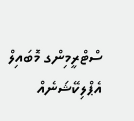ސްޓްރީމިންގ މޮބައިލް އެޕްލިކޭޝަނެއް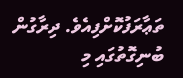ތަޢާރަފުކޮށްފިއެވެ. ދިރާގުން ބުނިގޮތުގައި މި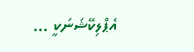އެޕްލިކޭޝަނަކީ ...